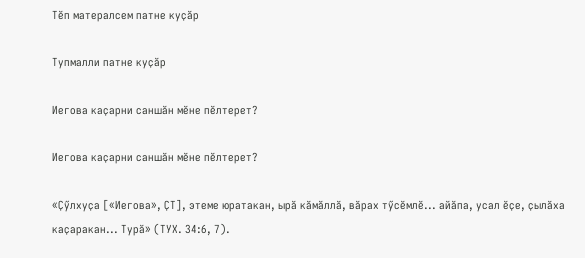Тӗп матералсем патне куҫӑр

Тупмалли патне куҫӑр

Иегова каҫарни саншӑн мӗне пӗлтерет?

Иегова каҫарни саншӑн мӗне пӗлтерет?

«Ҫӳлхуҫа [«Иегова», ҪТ], этеме юратакан, ырӑ кӑмӑллӑ, вӑрах тӳсӗмлӗ... айӑпа, усал ӗҫе, ҫылӑха каҫаракан... Турӑ» (ТУХ. 34:6, 7).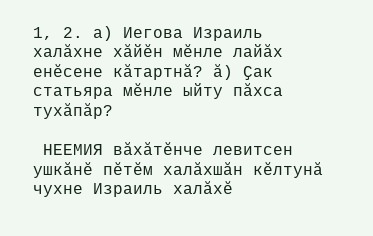1, 2. а) Иегова Израиль халӑхне хӑйӗн мӗнле лайӑх енӗсене кӑтартнӑ? ӑ) Ҫак статьяра мӗнле ыйту пӑхса тухӑпӑр?

 НЕЕМИЯ вӑхӑтӗнче левитсен ушкӑнӗ пӗтӗм халӑхшӑн кӗлтунӑ чухне Израиль халӑхӗ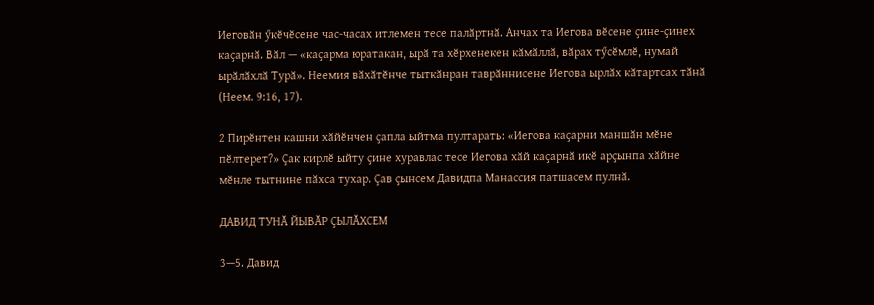Иеговӑн ӳкӗчӗсене час-часах итлемен тесе палӑртнӑ. Анчах та Иегова вӗсене ҫине-ҫинех каҫарнӑ. Вӑл — «каҫарма юратакан, ырӑ та хӗрхенекен кӑмӑллӑ, вӑрах тӳсӗмлӗ, нумай ырӑлӑхлӑ Турӑ». Неемия вӑхӑтӗнче тыткӑнран таврӑннисене Иегова ырлӑх кӑтартсах тӑнӑ (Неем. 9:16, 17).

2 Пирӗнтен кашни хӑйӗнчен ҫапла ыйтма пултарать: «Иегова каҫарни маншӑн мӗне пӗлтерет?» Ҫак кирлӗ ыйту ҫине хуравлас тесе Иегова хӑй каҫарнӑ икӗ арҫынпа хӑйне мӗнле тытнине пӑхса тухар. Ҫав ҫынсем Давидпа Манассия патшасем пулнӑ.

ДАВИД ТУНӐ ЙЫВӐР ҪЫЛӐХСЕМ

3—5. Давид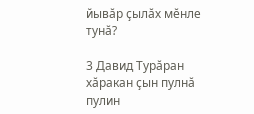йывӑр ҫылӑх мӗнле тунӑ?

3 Давид Турӑран хӑракан ҫын пулнӑ пулин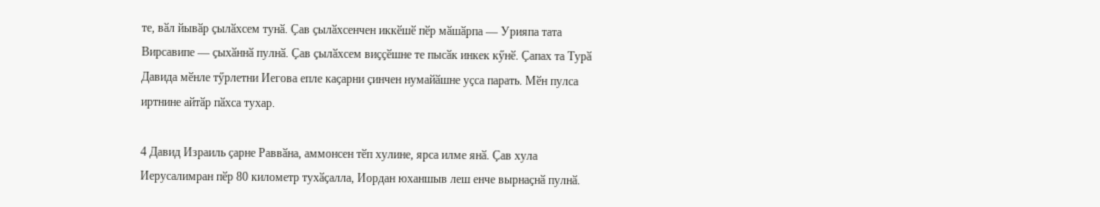те, вӑл йывӑр ҫылӑхсем тунӑ. Ҫав ҫылӑхсенчен иккӗшӗ пӗр мӑшӑрпа — Урияпа тата Вирсавипе — ҫыхӑннӑ пулнӑ. Ҫав ҫылӑхсем виҫҫӗшне те пысӑк инкек кӳнӗ. Ҫапах та Турӑ Давида мӗнле тӳрлетни Иегова епле каҫарни ҫинчен нумайӑшне уҫса парать. Мӗн пулса иртнине айтӑр пӑхса тухар.

4 Давид Израиль ҫарне Раввӑна, аммонсен тӗп хулине, ярса илме янӑ. Ҫав хула Иерусалимран пӗр 80 километр тухӑҫалла, Иордан юханшыв леш енче вырнаҫнӑ пулнӑ.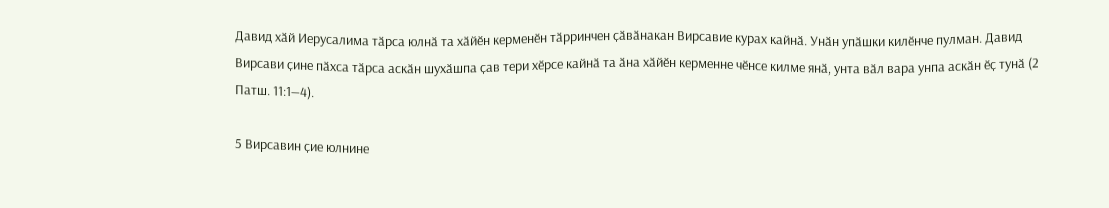Давид хӑй Иерусалима тӑрса юлнӑ та хӑйӗн керменӗн тӑрринчен ҫӑвӑнакан Вирсавие курах кайнӑ. Унӑн упӑшки килӗнче пулман. Давид Вирсави ҫине пӑхса тӑрса аскӑн шухӑшпа ҫав тери хӗрсе кайнӑ та ӑна хӑйӗн керменне чӗнсе килме янӑ, унта вӑл вара унпа аскӑн ӗҫ тунӑ (2 Патш. 11:1—4).

5 Вирсавин ҫие юлнине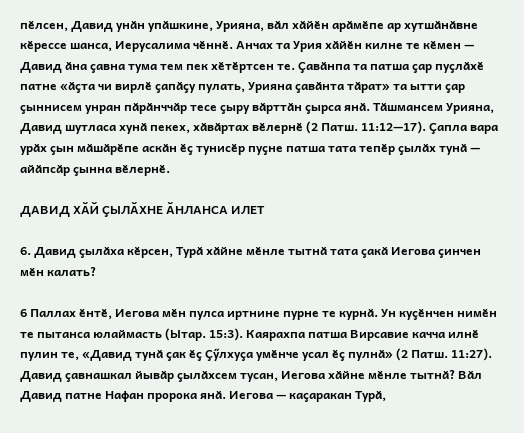пӗлсен, Давид унӑн упӑшкине, Урияна, вӑл хӑйӗн арӑмӗпе ар хутшӑнӑвне кӗрессе шанса, Иерусалима чӗннӗ. Анчах та Урия хӑйӗн килне те кӗмен — Давид ӑна ҫавна тума тем пек хӗтӗртсен те. Ҫавӑнпа та патша ҫар пуҫлӑхӗ патне «ӑҫта чи вирлӗ ҫапӑҫу пулать, Урияна ҫавӑнта тӑрат» та ытти ҫар ҫыннисем унран пӑрӑнччӑр тесе ҫыру вӑрттӑн ҫырса янӑ. Тӑшмансем Урияна, Давид шутласа хунӑ пекех, хӑвӑртах вӗлернӗ (2 Патш. 11:12—17). Ҫапла вара урӑх ҫын мӑшӑрӗпе аскӑн ӗҫ тунисӗр пуҫне патша тата тепӗр ҫылӑх тунӑ — айӑпсӑр ҫынна вӗлернӗ.

ДАВИД ХӐЙ ҪЫЛӐХНЕ ӐНЛАНСА ИЛЕТ

6. Давид ҫылӑха кӗрсен, Турӑ хӑйне мӗнле тытнӑ тата ҫакӑ Иегова ҫинчен мӗн калать?

6 Паллах ӗнтӗ, Иегова мӗн пулса иртнине пурне те курнӑ. Ун куҫӗнчен нимӗн те пытанса юлаймасть (Ытар. 15:3). Каярахпа патша Вирсавие качча илнӗ пулин те, «Давид тунӑ ҫак ӗҫ Ҫӳлхуҫа умӗнче усал ӗҫ пулнӑ» (2 Патш. 11:27). Давид ҫавнашкал йывӑр ҫылӑхсем тусан, Иегова хӑйне мӗнле тытнӑ? Вӑл Давид патне Нафан пророка янӑ. Иегова — каҫаракан Турӑ,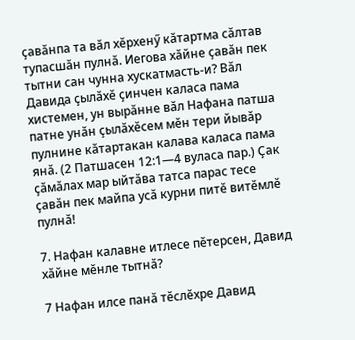ҫавӑнпа та вӑл хӗрхенӳ кӑтартма сӑлтав тупасшӑн пулнӑ. Иегова хӑйне ҫавӑн пек тытни сан чунна хускатмасть-и? Вӑл Давида ҫылӑхӗ ҫинчен каласа пама хистемен, ун вырӑнне вӑл Нафана патша патне унӑн ҫылӑхӗсем мӗн тери йывӑр пулнине кӑтартакан калава каласа пама янӑ. (2 Патшасен 12:1—4 вуласа пар.) Ҫак ҫӑмӑлах мар ыйтӑва татса парас тесе ҫавӑн пек майпа усӑ курни питӗ витӗмлӗ пулнӑ!

7. Нафан калавне итлесе пӗтерсен, Давид хӑйне мӗнле тытнӑ?

7 Нафан илсе панӑ тӗслӗхре Давид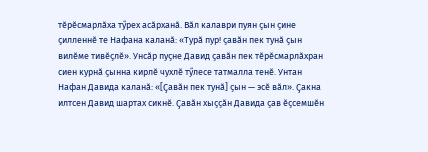тӗрӗсмарлӑха тӳрех асӑрханӑ. Вӑл калаври пуян ҫын ҫине ҫилленнӗ те Нафана каланӑ: «Турӑ пур! ҫавӑн пек тунӑ ҫын вилӗме тивӗҫлӗ». Унсӑр пуҫне Давид ҫавӑн пек тӗрӗсмарлӑхран сиен курнӑ ҫынна кирлӗ чухлӗ тӳлесе татмалла тенӗ. Унтан Нафан Давида каланӑ: «[Ҫавӑн пек тунӑ] ҫын — эсӗ вӑл». Ҫакна илтсен Давид шартах сикнӗ. Ҫавӑн хыҫҫӑн Давида ҫав ӗҫсемшӗн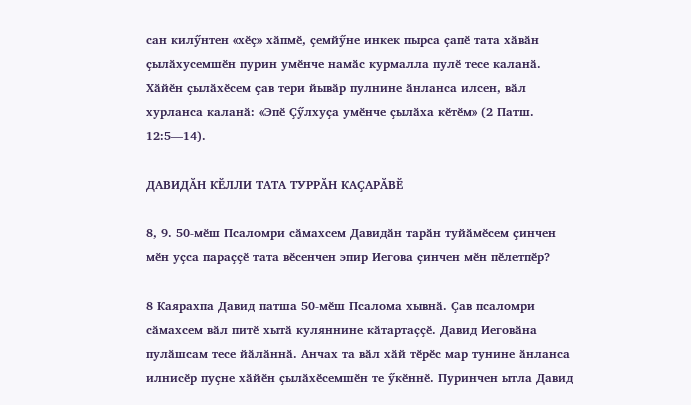сан килӳнтен «хӗҫ» хӑпмӗ, ҫемйӳне инкек пырса ҫапӗ тата хӑвӑн ҫылӑхусемшӗн пурин умӗнче намӑс курмалла пулӗ тесе каланӑ. Хӑйӗн ҫылӑхӗсем ҫав тери йывӑр пулнине ӑнланса илсен, вӑл хурланса каланӑ: «Эпӗ Ҫӳлхуҫа умӗнче ҫылӑха кӗтӗм» (2 Патш. 12:5—14).

ДАВИДӐН КӖЛЛИ ТАТА ТУРРӐН КАҪАРӐВӖ

8, 9. 50-мӗш Псаломри сӑмахсем Давидӑн тарӑн туйӑмӗсем ҫинчен мӗн уҫса параҫҫӗ тата вӗсенчен эпир Иегова ҫинчен мӗн пӗлетпӗр?

8 Каярахпа Давид патша 50-мӗш Псалома хывнӑ. Ҫав псаломри сӑмахсем вӑл питӗ хытӑ куляннине кӑтартаҫҫӗ. Давид Иеговӑна пулӑшсам тесе йӑлӑннӑ. Анчах та вӑл хӑй тӗрӗс мар тунине ӑнланса илнисӗр пуҫне хӑйӗн ҫылӑхӗсемшӗн те ӳкӗннӗ. Пуринчен ытла Давид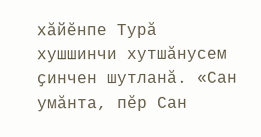хӑйӗнпе Турӑ хушшинчи хутшӑнусем ҫинчен шутланӑ. «Сан умӑнта, пӗр Сан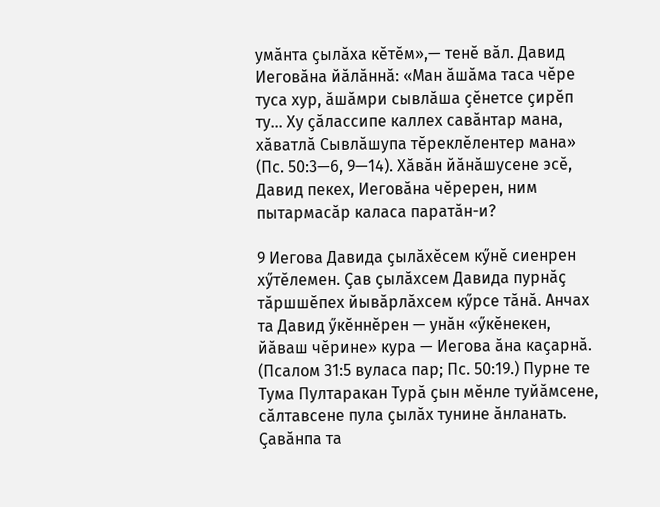умӑнта ҫылӑха кӗтӗм»,— тенӗ вӑл. Давид Иеговӑна йӑлӑннӑ: «Ман ӑшӑма таса чӗре туса хур, ӑшӑмри сывлӑша ҫӗнетсе ҫирӗп ту... Ху ҫӑлассипе каллех савӑнтар мана, хӑватлӑ Сывлӑшупа тӗреклӗлентер мана» (Пс. 50:3—6, 9—14). Хӑвӑн йӑнӑшусене эсӗ, Давид пекех, Иеговӑна чӗререн, ним пытармасӑр каласа паратӑн-и?

9 Иегова Давида ҫылӑхӗсем кӳнӗ сиенрен хӳтӗлемен. Ҫав ҫылӑхсем Давида пурнӑҫ тӑршшӗпех йывӑрлӑхсем кӳрсе тӑнӑ. Анчах та Давид ӳкӗннӗрен — унӑн «ӳкӗнекен, йӑваш чӗрине» кура — Иегова ӑна каҫарнӑ. (Псалом 31:5 вуласа пар; Пс. 50:19.) Пурне те Тума Пултаракан Турӑ ҫын мӗнле туйӑмсене, сӑлтавсене пула ҫылӑх тунине ӑнланать. Ҫавӑнпа та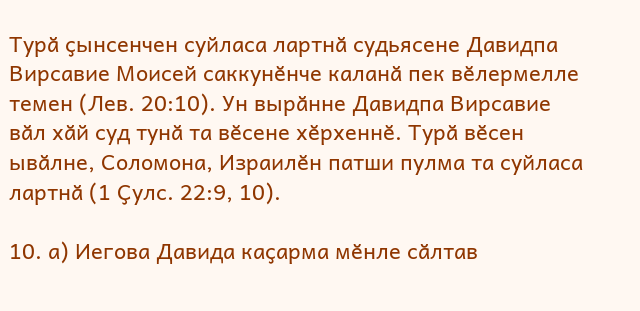Турӑ ҫынсенчен суйласа лартнӑ судьясене Давидпа Вирсавие Моисей саккунӗнче каланӑ пек вӗлермелле темен (Лев. 20:10). Ун вырӑнне Давидпа Вирсавие вӑл хӑй суд тунӑ та вӗсене хӗрхеннӗ. Турӑ вӗсен ывӑлне, Соломона, Израилӗн патши пулма та суйласа лартнӑ (1 Ҫулс. 22:9, 10).

10. а) Иегова Давида каҫарма мӗнле сӑлтав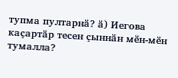тупма пултарнӑ? ӑ) Иегова каҫартӑр тесен ҫыннӑн мӗн-мӗн тумалла?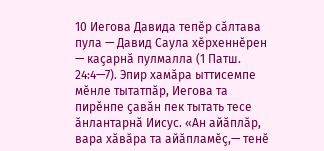10 Иегова Давида тепӗр сӑлтава пула — Давид Саула хӗрхеннӗрен — каҫарнӑ пулмалла (1 Патш. 24:4—7). Эпир хамӑра ыттисемпе мӗнле тытатпӑр, Иегова та пирӗнпе ҫавӑн пек тытать тесе ӑнлантарнӑ Иисус. «Ан айӑплӑр, вара хӑвӑра та айӑпламӗҫ,— тенӗ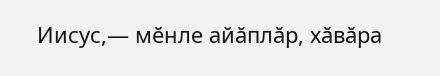Иисус,— мӗнле айӑплӑр, хӑвӑра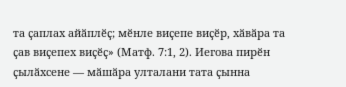та ҫаплах айӑплӗҫ; мӗнле виҫепе виҫӗр, хӑвӑра та ҫав виҫепех виҫӗҫ» (Матф. 7:1, 2). Иегова пирӗн ҫылӑхсене — мӑшӑра улталани тата ҫынна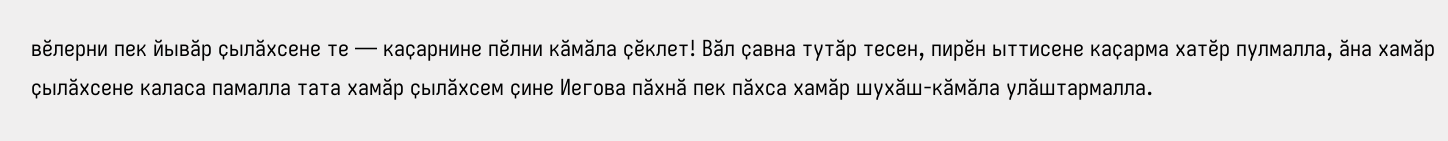вӗлерни пек йывӑр ҫылӑхсене те — каҫарнине пӗлни кӑмӑла ҫӗклет! Вӑл ҫавна тутӑр тесен, пирӗн ыттисене каҫарма хатӗр пулмалла, ӑна хамӑр ҫылӑхсене каласа памалла тата хамӑр ҫылӑхсем ҫине Иегова пӑхнӑ пек пӑхса хамӑр шухӑш-кӑмӑла улӑштармалла.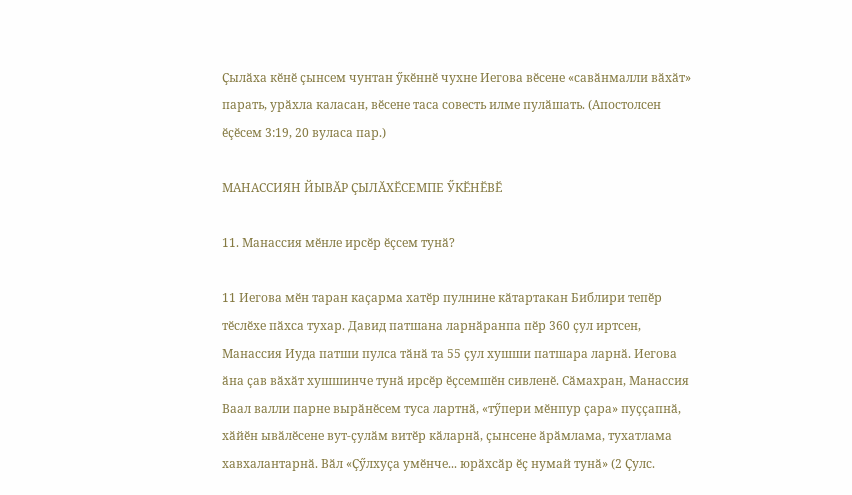Ҫылӑха кӗнӗ ҫынсем чунтан ӳкӗннӗ чухне Иегова вӗсене «савӑнмалли вӑхӑт» парать, урӑхла каласан, вӗсене таса совесть илме пулӑшать. (Апостолсен ӗҫӗсем 3:19, 20 вуласа пар.)

МАНАССИЯН ЙЫВӐР ҪЫЛӐХӖСЕМПЕ ӲКӖНӖВӖ

11. Манассия мӗнле ирсӗр ӗҫсем тунӑ?

11 Иегова мӗн таран каҫарма хатӗр пулнине кӑтартакан Библири тепӗр тӗслӗхе пӑхса тухар. Давид патшана ларнӑранпа пӗр 360 ҫул иртсен, Манассия Иуда патши пулса тӑнӑ та 55 ҫул хушши патшара ларнӑ. Иегова ӑна ҫав вӑхӑт хушшинче тунӑ ирсӗр ӗҫсемшӗн сивленӗ. Сӑмахран, Манассия Ваал валли парне вырӑнӗсем туса лартнӑ, «тӳпери мӗнпур ҫара» пуҫҫапнӑ, хӑйӗн ывӑлӗсене вут-ҫулӑм витӗр кӑларнӑ, ҫынсене ӑрӑмлама, тухатлама хавхалантарнӑ. Вӑл «Ҫӳлхуҫа умӗнче... юрӑхсӑр ӗҫ нумай тунӑ» (2 Ҫулс.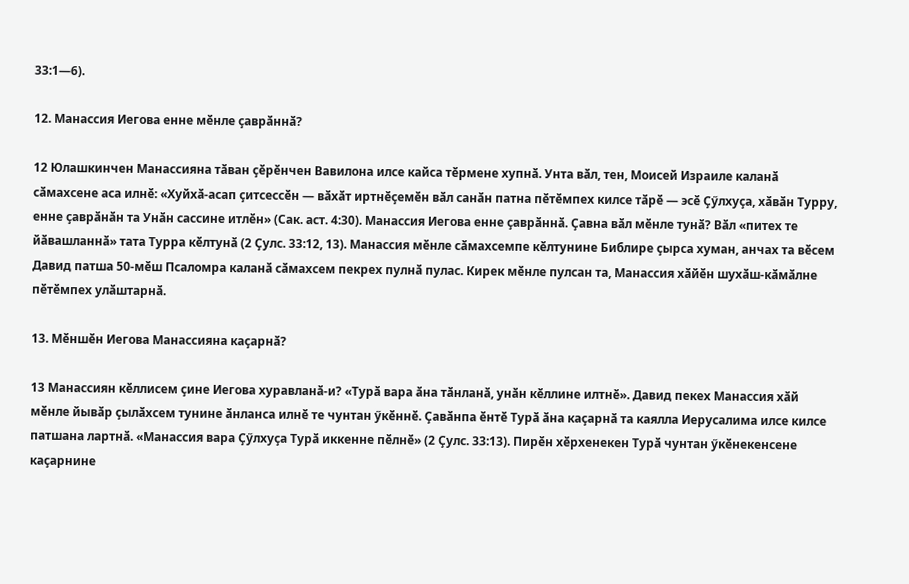33:1—6).

12. Манассия Иегова енне мӗнле ҫаврӑннӑ?

12 Юлашкинчен Манассияна тӑван ҫӗрӗнчен Вавилона илсе кайса тӗрмене хупнӑ. Унта вӑл, тен, Моисей Израиле каланӑ сӑмахсене аса илнӗ: «Хуйхӑ-асап ҫитсессӗн — вӑхӑт иртнӗҫемӗн вӑл санӑн патна пӗтӗмпех килсе тӑрӗ — эсӗ Ҫӳлхуҫа, хӑвӑн Турру, енне ҫаврӑнӑн та Унӑн сассине итлӗн» (Сак. аст. 4:30). Манассия Иегова енне ҫаврӑннӑ. Ҫавна вӑл мӗнле тунӑ? Вӑл «питех те йӑвашланнӑ» тата Турра кӗлтунӑ (2 Ҫулс. 33:12, 13). Манассия мӗнле сӑмахсемпе кӗлтунине Библире ҫырса хуман, анчах та вӗсем Давид патша 50-мӗш Псаломра каланӑ сӑмахсем пекрех пулнӑ пулас. Кирек мӗнле пулсан та, Манассия хӑйӗн шухӑш-кӑмӑлне пӗтӗмпех улӑштарнӑ.

13. Мӗншӗн Иегова Манассияна каҫарнӑ?

13 Манассиян кӗллисем ҫине Иегова хуравланӑ-и? «Турӑ вара ӑна тӑнланӑ, унӑн кӗллине илтнӗ». Давид пекех Манассия хӑй мӗнле йывӑр ҫылӑхсем тунине ӑнланса илнӗ те чунтан ӳкӗннӗ. Ҫавӑнпа ӗнтӗ Турӑ ӑна каҫарнӑ та каялла Иерусалима илсе килсе патшана лартнӑ. «Манассия вара Ҫӳлхуҫа Турӑ иккенне пӗлнӗ» (2 Ҫулс. 33:13). Пирӗн хӗрхенекен Турӑ чунтан ӳкӗнекенсене каҫарнине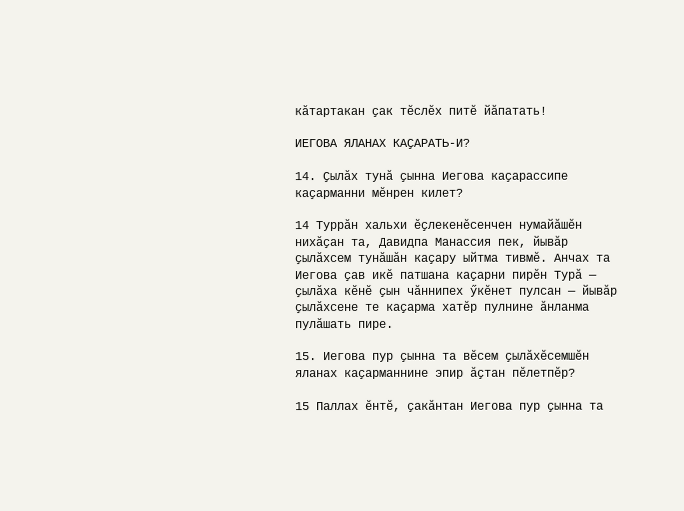кӑтартакан ҫак тӗслӗх питӗ йӑпатать!

ИЕГОВА ЯЛАНАХ КАҪАРАТЬ-И?

14. Ҫылӑх тунӑ ҫынна Иегова каҫарассипе каҫарманни мӗнрен килет?

14 Туррӑн хальхи ӗҫлекенӗсенчен нумайӑшӗн нихӑҫан та, Давидпа Манассия пек, йывӑр ҫылӑхсем тунӑшӑн каҫару ыйтма тивмӗ. Анчах та Иегова ҫав икӗ патшана каҫарни пирӗн Турӑ — ҫылӑха кӗнӗ ҫын чӑннипех ӳкӗнет пулсан — йывӑр ҫылӑхсене те каҫарма хатӗр пулнине ӑнланма пулӑшать пире.

15. Иегова пур ҫынна та вӗсем ҫылӑхӗсемшӗн яланах каҫарманнине эпир ӑҫтан пӗлетпӗр?

15 Паллах ӗнтӗ, ҫакӑнтан Иегова пур ҫынна та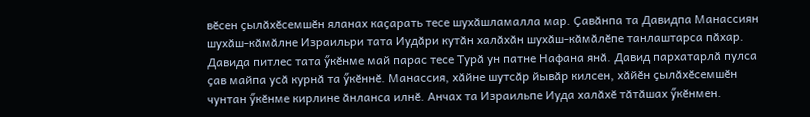вӗсен ҫылӑхӗсемшӗн яланах каҫарать тесе шухӑшламалла мар. Ҫавӑнпа та Давидпа Манассиян шухӑш-кӑмӑлне Израильри тата Иудӑри кутӑн халӑхӑн шухӑш-кӑмӑлӗпе танлаштарса пӑхар. Давида питлес тата ӳкӗнме май парас тесе Турӑ ун патне Нафана янӑ. Давид пархатарлӑ пулса ҫав майпа усӑ курнӑ та ӳкӗннӗ. Манассия, хӑйне шутсӑр йывӑр килсен, хӑйӗн ҫылӑхӗсемшӗн чунтан ӳкӗнме кирлине ӑнланса илнӗ. Анчах та Израильпе Иуда халӑхӗ тӑтӑшах ӳкӗнмен.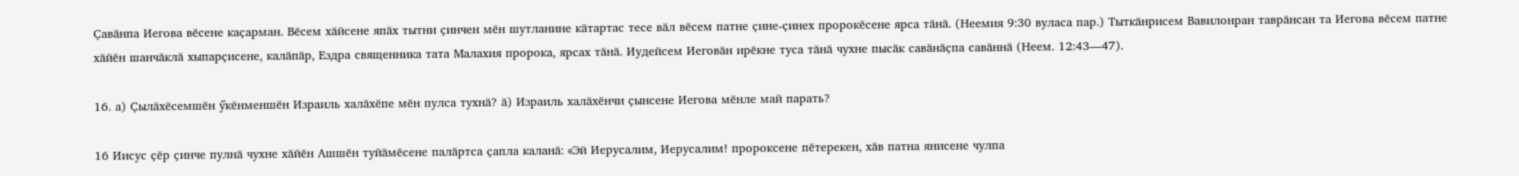Ҫавӑнпа Иегова вӗсене каҫарман. Вӗсем хӑйсене япӑх тытни ҫинчен мӗн шутланине кӑтартас тесе вӑл вӗсем патне ҫине-ҫинех пророкӗсене ярса тӑнӑ. (Неемия 9:30 вуласа пар.) Тыткӑнрисем Вавилонран таврӑнсан та Иегова вӗсем патне хӑйӗн шанчӑклӑ хыпарҫисене, калӑпӑр, Ездра священника тата Малахия пророка, ярсах тӑнӑ. Иудейсем Иеговӑн ирӗкне туса тӑнӑ чухне пысӑк савӑнӑҫпа савӑннӑ (Неем. 12:43—47).

16. а) Ҫылӑхӗсемшӗн ӳкӗнменшӗн Израиль халӑхӗпе мӗн пулса тухнӑ? ӑ) Израиль халӑхӗнчи ҫынсене Иегова мӗнле май парать?

16 Иисус ҫӗр ҫинче пулнӑ чухне хӑйӗн Ашшӗн туйӑмӗсене палӑртса ҫапла каланӑ: «Эй Иерусалим, Иерусалим! пророксене пӗтерекен, хӑв патна янисене чулпа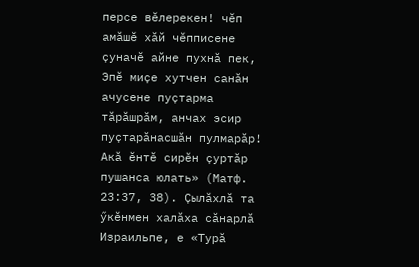персе вӗлерекен! чӗп амӑшӗ хӑй чӗпписене ҫуначӗ айне пухнӑ пек, Эпӗ миҫе хутчен санӑн ачусене пуҫтарма тӑрӑшрӑм, анчах эсир пуҫтарӑнасшӑн пулмарӑр! Акӑ ӗнтӗ сирӗн ҫуртӑр пушанса юлать» (Матф. 23:37, 38). Ҫылӑхлӑ та ӳкӗнмен халӑха сӑнарлӑ Израильпе, е «Турӑ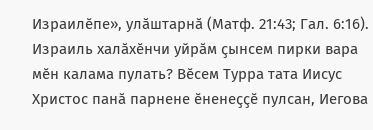Израилӗпе», улӑштарнӑ (Матф. 21:43; Гал. 6:16). Израиль халӑхӗнчи уйрӑм ҫынсем пирки вара мӗн калама пулать? Вӗсем Турра тата Иисус Христос панӑ парнене ӗненеҫҫӗ пулсан, Иегова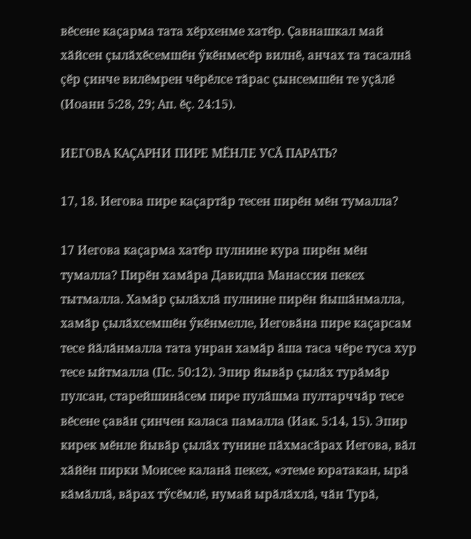вӗсене каҫарма тата хӗрхенме хатӗр. Ҫавнашкал май хӑйсен ҫылӑхӗсемшӗн ӳкӗнмесӗр вилнӗ, анчах та тасалнӑ ҫӗр ҫинче вилӗмрен чӗрӗлсе тӑрас ҫынсемшӗн те уҫӑлӗ (Иоанн 5:28, 29; Ап. ӗҫ. 24:15).

ИЕГОВА КАҪАРНИ ПИРЕ МӖНЛЕ УСӐ ПАРАТЬ?

17, 18. Иегова пире каҫартӑр тесен пирӗн мӗн тумалла?

17 Иегова каҫарма хатӗр пулнине кура пирӗн мӗн тумалла? Пирӗн хамӑра Давидпа Манассия пекех тытмалла. Хамӑр ҫылӑхлӑ пулнине пирӗн йышӑнмалла, хамӑр ҫылӑхсемшӗн ӳкӗнмелле, Иеговӑна пире каҫарсам тесе йӑлӑнмалла тата унран хамӑр ӑша таса чӗре туса хур тесе ыйтмалла (Пс. 50:12). Эпир йывӑр ҫылӑх турӑмӑр пулсан, старейшинӑсем пире пулӑшма пултарччӑр тесе вӗсене ҫавӑн ҫинчен каласа памалла (Иак. 5:14, 15). Эпир кирек мӗнле йывӑр ҫылӑх тунине пӑхмасӑрах Иегова, вӑл хӑйӗн пирки Моисее каланӑ пекех, «этеме юратакан, ырӑ кӑмӑллӑ, вӑрах тӳсӗмлӗ, нумай ырӑлӑхлӑ, чӑн Турӑ,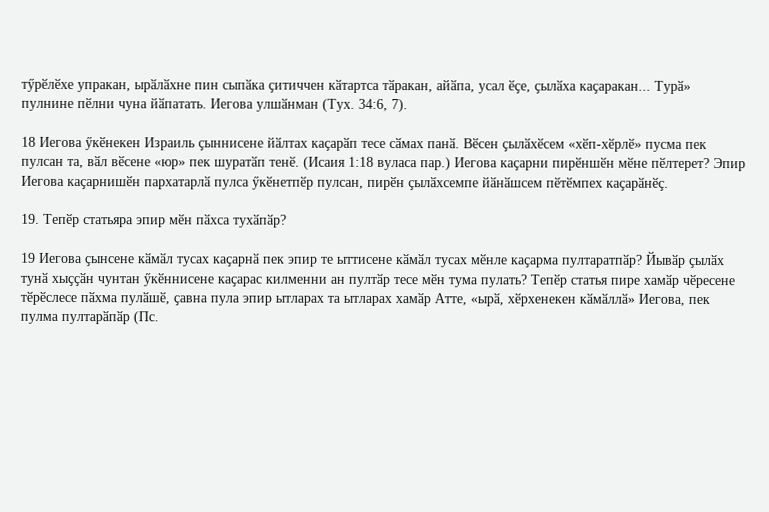тӳрӗлӗхе упракан, ырӑлӑхне пин сыпӑка ҫитиччен кӑтартса тӑракан, айӑпа, усал ӗҫе, ҫылӑха каҫаракан... Турӑ» пулнине пӗлни чуна йӑпатать. Иегова улшӑнман (Тух. 34:6, 7).

18 Иегова ӳкӗнекен Израиль ҫыннисене йӑлтах каҫарӑп тесе сӑмах панӑ. Вӗсен ҫылӑхӗсем «хӗп-хӗрлӗ» пусма пек пулсан та, вӑл вӗсене «юр» пек шуратӑп тенӗ. (Исаия 1:18 вуласа пар.) Иегова каҫарни пирӗншӗн мӗне пӗлтерет? Эпир Иегова каҫарнишӗн пархатарлӑ пулса ӳкӗнетпӗр пулсан, пирӗн ҫылӑхсемпе йӑнӑшсем пӗтӗмпех каҫарӑнӗҫ.

19. Тепӗр статьяра эпир мӗн пӑхса тухӑпӑр?

19 Иегова ҫынсене кӑмӑл тусах каҫарнӑ пек эпир те ыттисене кӑмӑл тусах мӗнле каҫарма пултаратпӑр? Йывӑр ҫылӑх тунӑ хыҫҫӑн чунтан ӳкӗннисене каҫарас килменни ан пултӑр тесе мӗн тума пулать? Тепӗр статья пире хамӑр чӗресене тӗрӗслесе пӑхма пулӑшӗ, ҫавна пула эпир ытларах та ытларах хамӑр Атте, «ырӑ, хӗрхенекен кӑмӑллӑ» Иегова, пек пулма пултарӑпӑр (Пс.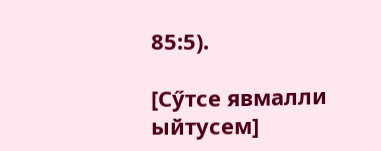85:5).

[Сӳтсе явмалли ыйтусем]